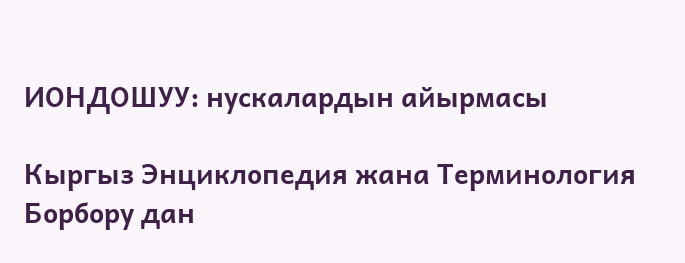ИОНДОШУУ: нускалардын айырмасы

Кыргыз Энциклопедия жана Терминология Борбору дан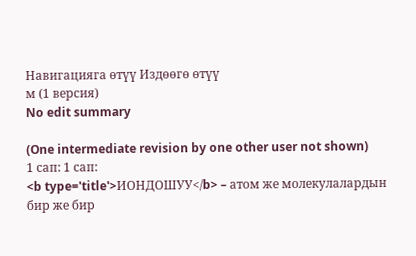Навигацияга өтүү Издөөгө өтүү
м (1 версия)
No edit summary

(One intermediate revision by one other user not shown)
1 сап: 1 сап:
<b type='title'>ИОНДОШУУ</b> – атом же молекулалардын бир же бир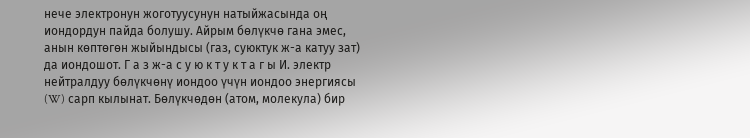нече электронун жоготуусунун натыйжасында оң иондордун пайда болушу. Айрым бөлүкчө гана эмес, анын көптөгөн жыйындысы (газ, суюктук ж-а катуу зат) да иондошот. Г а з ж-а с у ю к т у к т а г ы И. электр нейтралдуу бөлүкчөнү иондоо үчүн иондоо энергиясы (W) сарп кылынат. Бөлүкчөдөн (атом, молекула) бир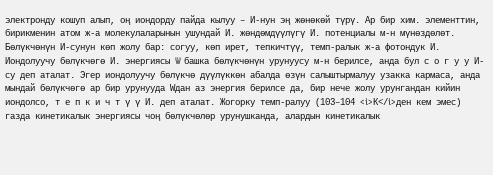электронду кошуп алып, оң иондорду пайда кылуу – И-нун эң жөнөкөй түрү. Ар бир хим. элементтин, бирикменин атом ж-а молекулаларынын ушундай И. жөндөмдүүлүгү И. потенциалы м-н мүнөздөлөт. Бөлүкчөнүн И-сунун көп жолу бар: согуу, көп ирет, тепкичтүү, темп-ралык ж-а фотондук И. Иондолуучу бөлүкчөгө И. энергиясы W башка бөлүкчөнүн урунуусу м-н берилсе, анда бул с о г у у И-су деп аталат. Эгер иондолуучу бөлүкчө дүүлүккөн абалда өзүн салыштырмалуу узакка кармаса, анда мындай бөлүкчөгө ар бир урунууда Wдан аз энергия берилсе да, бир нече жолу урунгандан кийин иондолсо, т е п к и ч т ү ү И. деп аталат. Жогорку темп-ралуу (103–104 <i>К</i>ден кем эмес) газда кинетикалык энергиясы чоң бөлүкчөлөр урунушканда, алардын кинетикалык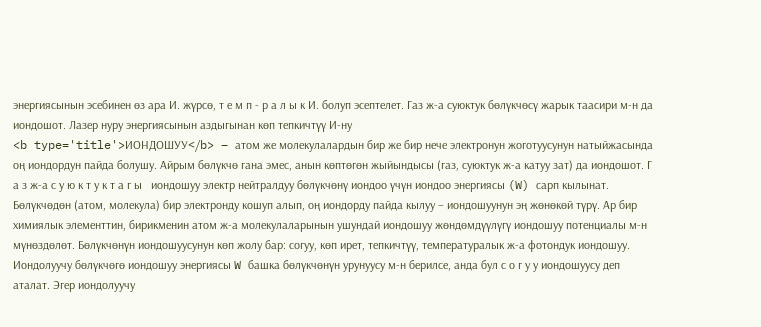энергиясынын эсебинен өз ара И. жүрсө, т е м п - р а л ы к И. болуп эсептелет. Газ ж-а суюктук бөлүкчөсү жарык таасири м-н да иондошот. Лазер нуру энергиясынын аздыгынан көп тепкичтүү И-ну
<b type='title'>ИОНДОШУУ</b> – атом же молекулалардын бир же бир нече электронун жоготуусунун натыйжасында оң иондордун пайда болушу. Айрым бөлүкчө гана эмес, анын көптөгөн жыйындысы (газ, суюктук ж-а катуу зат) да иондошот. Г а з ж-а с у ю к т у к т а г ы   иондошуу электр нейтралдуу бөлүкчөнү иондоо үчүн иондоо энергиясы (W) сарп кылынат. Бөлүкчөдөн (атом, молекула) бир электронду кошуп алып, оң иондорду пайда кылуу – иондошуунун эң жөнөкөй түрү. Ар бир химиялык элементтин, бирикменин атом ж-а молекулаларынын ушундай иондошуу жөндөмдүүлүгү иондошуу потенциалы м-н мүнөздөлөт. Бөлүкчөнүн иондошуусунун көп жолу бар: согуу, көп ирет, тепкичтүү, температуралык ж-а фотондук иондошуу. Иондолуучу бөлүкчөгө иондошуу энергиясы W башка бөлүкчөнүн урунуусу м-н берилсе, анда бул с о г у у иондошуусу деп аталат. Эгер иондолуучу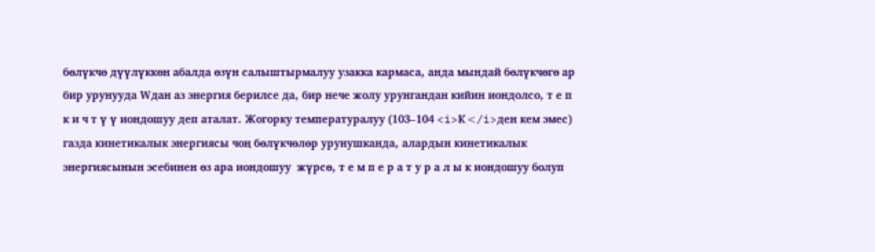бөлүкчө дүүлүккөн абалда өзүн салыштырмалуу узакка кармаса, анда мындай бөлүкчөгө ар бир урунууда Wдан аз энергия берилсе да, бир нече жолу урунгандан кийин иондолсо, т е п к и ч т ү ү иондошуу деп аталат. Жогорку температуралуу (103–104 <i>К</i>ден кем эмес) газда кинетикалык энергиясы чоң бөлүкчөлөр урунушканда, алардын кинетикалык энергиясынын эсебинен өз ара иондошуу  жүрсө, т е м п е р а т у р а л ы к иондошуу болуп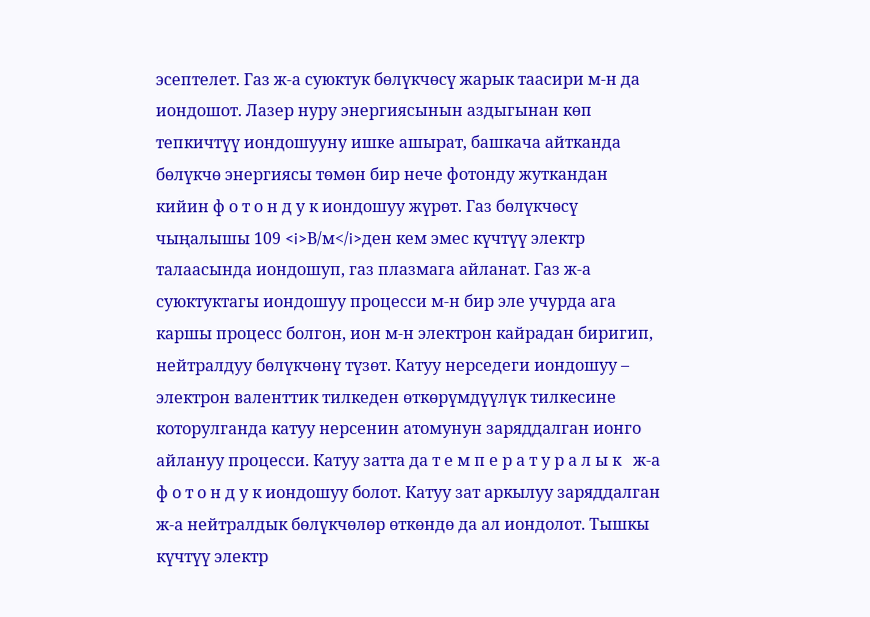эсептелет. Газ ж-а суюктук бөлүкчөсү жарык таасири м-н да иондошот. Лазер нуру энергиясынын аздыгынан көп тепкичтүү иондошууну ишке ашырат, башкача айтканда бөлүкчө энергиясы төмөн бир нече фотонду жуткандан кийин ф о т о н д у к иондошуу жүрөт. Газ бөлүкчөсү чыңалышы 109 <i>В/м</i>ден кем эмес күчтүү электр талаасында иондошуп, газ плазмага айланат. Газ ж-а суюктуктагы иондошуу процесси м-н бир эле учурда ага каршы процесс болгон, ион м-н электрон кайрадан биригип, нейтралдуу бөлүкчөнү түзөт. Катуу нерседеги иондошуу – электрон валенттик тилкеден өткөрүмдүүлүк тилкесине которулганда катуу нерсенин атомунун заряддалган ионго айлануу процесси. Катуу затта да т е м п е р а т у р а л ы к   ж-а   ф о т о н д у к иондошуу болот. Катуу зат аркылуу заряддалган ж-а нейтралдык бөлүкчөлөр өткөндө да ал иондолот. Тышкы күчтүү электр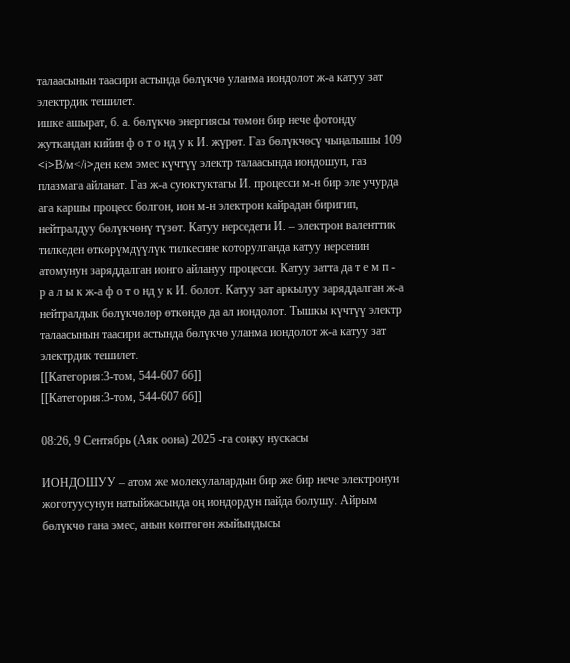талаасынын таасири астында бөлүкчө уланма иондолот ж-а катуу зат электрдик тешилет.
ишке ашырат, б. а. бөлүкчө энергиясы төмөн бир нече фотонду жуткандан кийин ф о т о нд у к И. жүрөт. Газ бөлүкчөсү чыңалышы 109 <i>В/м</i>ден кем эмес күчтүү электр талаасында иондошуп, газ плазмага айланат. Газ ж-а суюктуктагы И. процесси м-н бир эле учурда ага каршы процесс болгон, ион м-н электрон кайрадан биригип, нейтралдуу бөлүкчөнү түзөт. Катуу нерседеги И. – электрон валенттик тилкеден өткөрүмдүүлүк тилкесине которулганда катуу нерсенин атомунун заряддалган ионго айлануу процесси. Катуу затта да т е м п - р а л ы к ж-а ф о т о нд у к И. болот. Катуу зат аркылуу заряддалган ж-а нейтралдык бөлүкчөлөр өткөндө да ал иондолот. Тышкы күчтүү электр талаасынын таасири астында бөлүкчө уланма иондолот ж-а катуу зат электрдик тешилет.
[[Категория:3-том, 544-607 бб]]
[[Категория:3-том, 544-607 бб]]

08:26, 9 Сентябрь (Аяк оона) 2025 -га соңку нускасы

ИОНДОШУУ – атом же молекулалардын бир же бир нече электронун жоготуусунун натыйжасында оң иондордун пайда болушу. Айрым бөлүкчө гана эмес, анын көптөгөн жыйындысы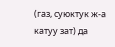(газ, суюктук ж-а катуу зат) да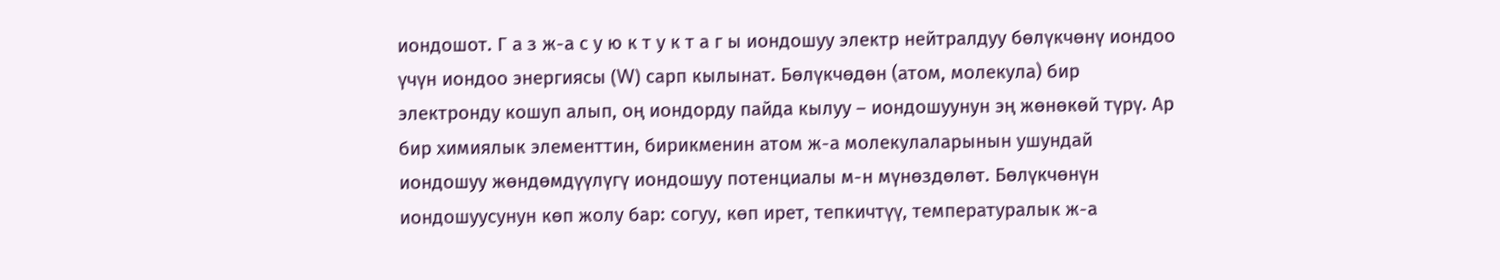иондошот. Г а з ж-а с у ю к т у к т а г ы иондошуу электр нейтралдуу бөлүкчөнү иондоо үчүн иондоо энергиясы (W) сарп кылынат. Бөлүкчөдөн (атом, молекула) бир электронду кошуп алып, оң иондорду пайда кылуу – иондошуунун эң жөнөкөй түрү. Ар бир химиялык элементтин, бирикменин атом ж-а молекулаларынын ушундай иондошуу жөндөмдүүлүгү иондошуу потенциалы м-н мүнөздөлөт. Бөлүкчөнүн иондошуусунун көп жолу бар: согуу, көп ирет, тепкичтүү, температуралык ж-а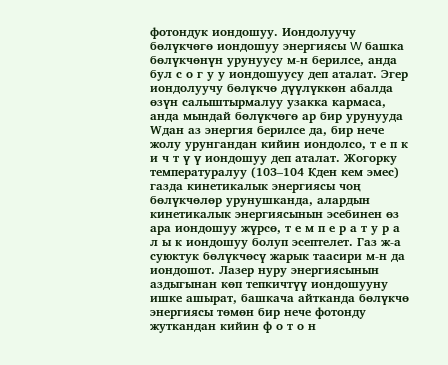фотондук иондошуу. Иондолуучу бөлүкчөгө иондошуу энергиясы W башка бөлүкчөнүн урунуусу м-н берилсе, анда бул с о г у у иондошуусу деп аталат. Эгер иондолуучу бөлүкчө дүүлүккөн абалда өзүн салыштырмалуу узакка кармаса, анда мындай бөлүкчөгө ар бир урунууда Wдан аз энергия берилсе да, бир нече жолу урунгандан кийин иондолсо, т е п к и ч т ү ү иондошуу деп аталат. Жогорку температуралуу (103–104 Кден кем эмес) газда кинетикалык энергиясы чоң бөлүкчөлөр урунушканда, алардын кинетикалык энергиясынын эсебинен өз ара иондошуу жүрсө, т е м п е р а т у р а л ы к иондошуу болуп эсептелет. Газ ж-а суюктук бөлүкчөсү жарык таасири м-н да иондошот. Лазер нуру энергиясынын аздыгынан көп тепкичтүү иондошууну ишке ашырат, башкача айтканда бөлүкчө энергиясы төмөн бир нече фотонду жуткандан кийин ф о т о н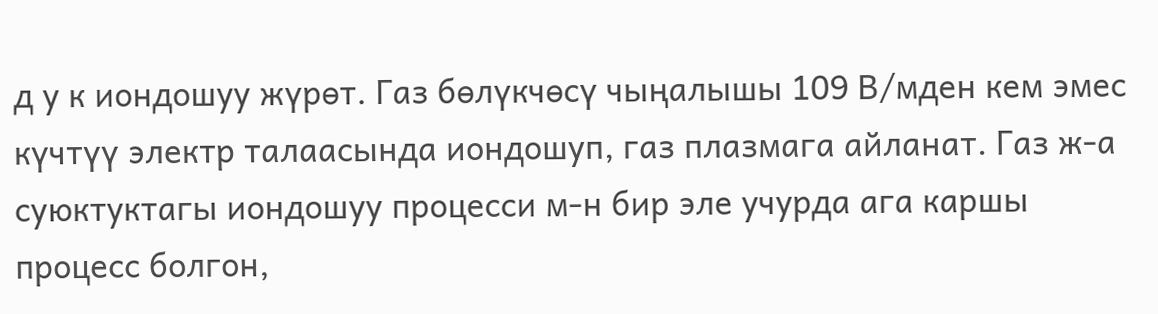д у к иондошуу жүрөт. Газ бөлүкчөсү чыңалышы 109 В/мден кем эмес күчтүү электр талаасында иондошуп, газ плазмага айланат. Газ ж-а суюктуктагы иондошуу процесси м-н бир эле учурда ага каршы процесс болгон,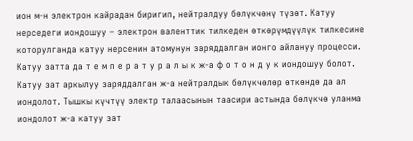ион м-н электрон кайрадан биригип, нейтралдуу бөлүкчөнү түзөт. Катуу нерседеги иондошуу – электрон валенттик тилкеден өткөрүмдүүлүк тилкесине которулганда катуу нерсенин атомунун заряддалган ионго айлануу процесси. Катуу затта да т е м п е р а т у р а л ы к ж-а ф о т о н д у к иондошуу болот. Катуу зат аркылуу заряддалган ж-а нейтралдык бөлүкчөлөр өткөндө да ал иондолот. Тышкы күчтүү электр талаасынын таасири астында бөлүкчө уланма иондолот ж-а катуу зат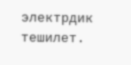электрдик тешилет.